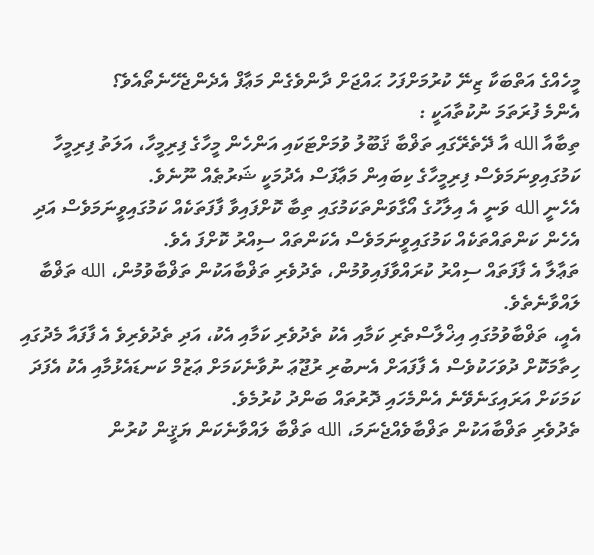މީހެއްގެ އަތްބަކާ ޒިނޭ ކުރުމަށްފަހު ޙައްޖަށް ދާންވެގެން މަޢާފް އެދެންޖެހޭނެތޯއެވެ؟
އެންމެ ފުރަތަމަ ނުކުތާއަކީ :
ތިބާއާ الله އާ ދޭތެރޭގައި ތަޥްބާ ޤަބޫލު ވުމަށްޓަކައި އަންހެން މީހާގެ ފިރިމީހާ، އަލަތު ފިރިމީހާ ކަމުގައިވިނަމަވެސް ފިރިމީހާގެ ކިބައިން މަޢާފަސް އެދުމަކީ ޝަރުޠެއް ނޫނެވެ.
އެހެނީ الله ވަނީ އެ އިލާހުގެ އޯގާވަންތަކަމުގައި ތިބާ ކޮށްފައިވާ ފާފަތަކެއް ކަމުގައިވީނަމަވެސް އަދި އެހެން ކަންތައްތަކެއް ކަމުގައިވީނަމަވެސް އެކަންތައް ސިއްރު ކޮށްފަ އެވެ.
ތަޢާލާ އެ ފާފަތައް ސިއްރު ކުރައްވާފައިވުމުން، ތެދުވެރި ތަޥްބާއަކުން ތަޥްބާވުމުން، الله ތަޥްބާ ލައްވާނެތެވެ.
އެއީ، ތަޥްބާވުމުގައި އިޚްލާސްތެރި ކަމާއި އެކު ތެދުވެރި ކަމާއި އެކު، އަދި ތެދުވެރިވެ އެ ފާފައާ މެދުގައި ހިތާމަކޮށް ދުވަހަކުވެސް އެ ފާފައަށް އެނބުރި ރުޖޫޢަ ނުވާނެކަމަށް ޢަޒުމް ކަނޑައެޅުމާއި އެކު އެފަދަ ކަމަކަށް އަރައިގަނެވޭނެ އެންމެހައި ދޮރުތައް ބަންދު ކުރުމެވެ.
ތެދުވެރި ތަޥްބާއަކުން ތަޥްބާވެއްޖެނަމަ، الله ތަޥްބާ ލައްވާނެކަން ޔަޤީން ކުރުން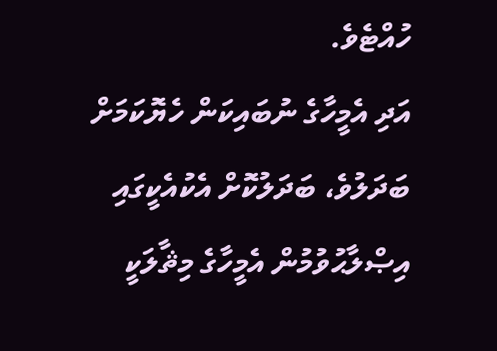ހުއްޓެވެ.
އަދި އެމީހާގެ ނުބައިކަން ހެޔޮކަމަށް ބަދަލުވެ، ބަދަލުކޮށް އެކުއެކީގައި އިޞްލާޙުވުމުން އެމީހާގެ މިޘާލަކީ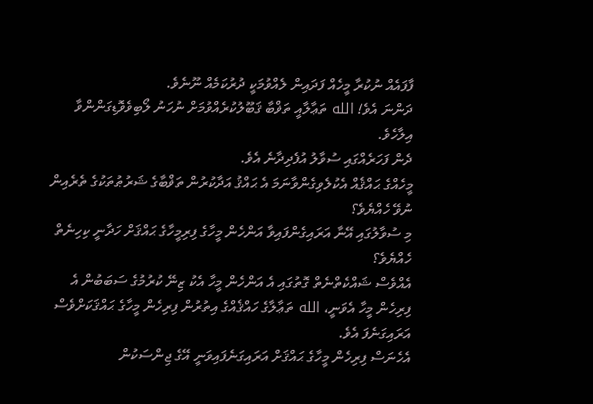ފާފައެއް ނުކުރާ މީހެއް ފަދައިން ލެއްވުމަކީ ދުރުކަމެއް ނޫނެވެ.
ދަންނަ އެވެ! الله ތަޢާލާއީ ތަޥްބާ ޤަބޫލުކުރެއްވުމަށް ނުހަނު ލޯބިވެވޮޑިގަންންވާ އިލާހެވެ.
ދެން ފަހަރެއްގައި ސުވާލު އުފެދިދާނެ އެވެ.
މީހެއްގެ ޙައްޤެއް އެކުލެވިގެންވާނަމަ އެ ޙައްޤު އަދާކުރުން ތަޥްބާގެ ޝަރުޠުތަކުގެ ތެރެއިން ނުވޭ ހެއްޔެވެ؟
މި ސުވާލުގައި އޭނާ އަރައިގެންފައިވާ އަންހެން މީހާގެ ފިރިމީހާގެ ޙައްޤަށް ހަދާނީ ކިހިނެތް ހެއްޔެވެ؟
އެއްވެސް ޝައްކެތްނެތް ގޮތުގައި އެ އަންހެން މީހާ އެކު ޒިނޭ ކުރުމުގެ ސަބަބުން އެ ފިރިހެން މީހާ އެވަނީ، الله ތަޢާލާގެ ހައްޤެއްގެ އިތުރުން ފިރިހެން މީހާގެ ޙައްޤަކަށްވެސް އަރައިގަނެފަ އެވެ.
އެހެނަސް ފިރިހެން މީހާގެ ޙައްޤަށް އަރައިގަނެފައިވަނީ އޭގެ ޖިންސަކުން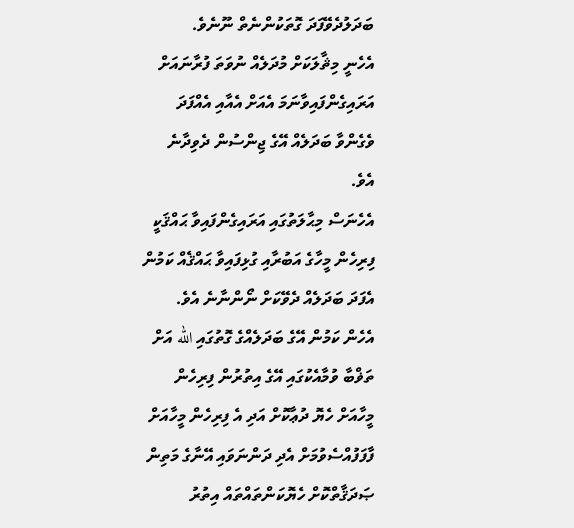ބަދަލުދެވޭފަދަ ގޮތަކުންނެތް ނޫނެވެ.
އެހެނީ މިޘާލަކަށް މުދަލެއް ނުވަތަ ފުރާނައަށް އަރައިގެންފައިވާނަމަ އެއަށް އެއާއި އެއްފަދަ ވެގެންވާ ބަދަލެއް އޭގެ ޖިންސުން ދެވިދާނެ އެވެ.
އެހެނަސް މިޙާލަތުގައި އަރައިގެންފައިވާ ޙައްޤަކީ ފިރިހެން މީހާގެ އަބުރާއި ގުޅިފައިވާ ޙައްޤެއް ކަމުން އެފަދަ ބަދަލެއް ދެވޭކަށް ނޯންނާނެ އެވެ.
އެހެން ކަމުން އޭގެ ބަދަލެއްގެ ގޮތުގައި الله އަށް ތަޥްބާ ވުމާއެކުގައި އޭގެ އިތުރުން ފިރިހެން މީހާއަށް ހެޔޮ ދުޢާކޮށް އަދި އެ ފިރިހެން މީހާއަށް ފާފަފުއްސެވުމަށް އެދި ދަންނަވައި އޭނާގެ މަތިން ޞަދަޤާތްކޮށް ހެޔޮކަންތައްތައް އިތުރު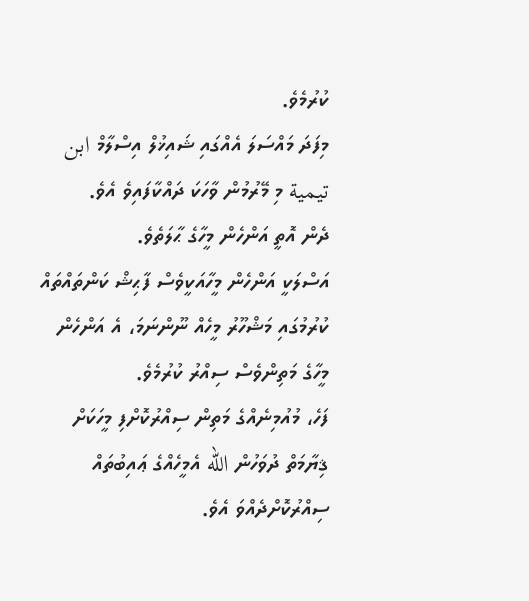ކުރުމެވެ.
މިފަދަ މައްސަލަ އެއްގައި ޝައިޚުލް އިސްލާމް ابن تيمية މި މޭރުމުން ވާހަކަ ދައްކާފައިވެ އެވެ.
ދެން އޮތީ އަންހެން މީހާގެ ޙާލަތެވެ.
އަސްލަކީ އަންހެން މީހާއަކީވެސް ފާޙިޝް ކަންތައްތައް ކުރުމުގައި މަޝްހޫރު މީހެއް ނޫންނަމަ، އެ އަންހެން މީހާގެ މަތިންވެސް ސިއްރު ކުރުމެވެ.
ފަހެ، މުއުމިނެއްގެ މަތިން ސިއްރުކޮށްފި މީހަކަށް ޤިޔާމަތް ދުވަހުން الله އެމީހެއްގެ ޢައިބުތައް ސިއްރުކޮށްދެއްވަ އެވެ.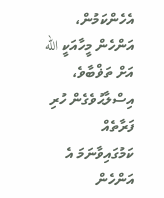އެހެންކަމުން، އަންހެން މީހާއަކީ الله އަށް ތަޥްބާވެ، އިސްލާޙުވެގެން ހުރި ފަރާތެއް ކަމުގައިވާނަމަ އެ އަންހެން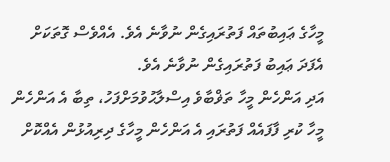މީހާގެ ޢައިބުތައް ފަތުރައިގެން ނުވާނެ އެވެ. އެއްވެސް ގޮތަކަށް އެފަދަ ޢައިބު ފަތުރައިގެން ނުވާނެ އެވެ.
އަދި އަންހެން މީހާ ތަޥްބާވެ އިސްލާޙުވުމަށްފަހު، ތިބާ އެ އަންހެން މީހާ ކުރި ފާފައެއް ފަތުރައި އެ އަންހެން މީހާގެ ދިރިއުޅުން އެއްކޮށް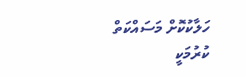ހަލާކުކޮށް މަސައްކަތް ކުރުމަކީ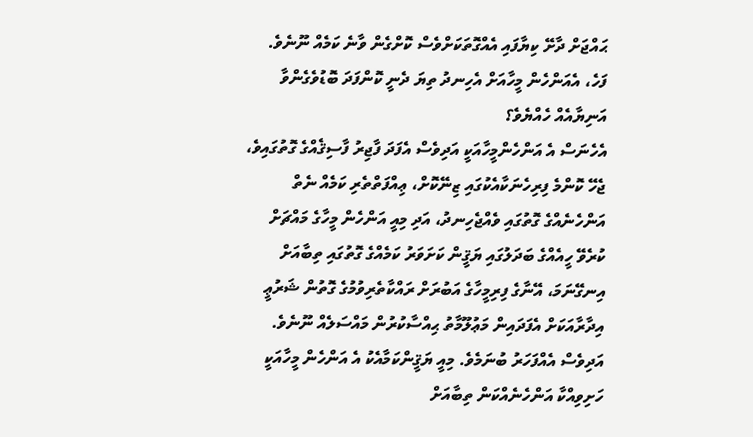ޙައްޖަށް ދާށޭ ކިޔާފައި އެއްގޮތަކަށްވެސް ކޮށްގެން ވާނެ ކަމެއް ނޫނެވެ.
ފަހެ، އެއަންހެން މީހާއަށް އެހިނދު ތިޔަ ދެނީ ކޮންފަދަ ބޮޑުވެގެންވާ އަނިޔާއެއް ހެއްޔެވެ؟
އެހެނަސް އެ އަންހެންމީހާއަކީ އަދިވެސް އެފަދަ ފާޖިރު ފާސިޤެއްގެ ގޮތުގައިވެ، ޖެހޭ ކޮންމެ ފިރިހެނަކާއެކުގައި ޒިނޭކޮށް، ޢިއްފަތްތެރި ކަމެއް ނެތް އަންހެނެއްގެ ގޮތުގައި ވެއްޖެހިނދު، އަދި މިއީ އަންހެން މީހާގެ މައްޗަށް ކުރެވޭ ހީއެއްގެ ބަދަލުގައި ޔަޤީން ކަށަވަރު ކަމެއްގެ ގޮތުގައި ތިބާއަށް އިނގޭނަމަ، އޭނާގެ ފިރިމީހާގެ އަބުރަށް ރައްކާތެރިވުމުގެ ގޮތުން ޝަރުޢީ އިދާރާއަކަށް އެފަދައިން މަޢުލޫމާތު ޙިއްސާކުރުން މައްސަލެއް ނޫނެވެ.
އަދިވެސް އެއްފަހަރު ބުނަމެވެ. މިއީ ޔަޤީންކަމާއެކު އެ އަންހެން މީހާއަކީ ހަށިވިއްކާ އަންހެނެއްކަން ތިބާއަށް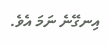އިނގޭނެ ނަމަ އެވެ.